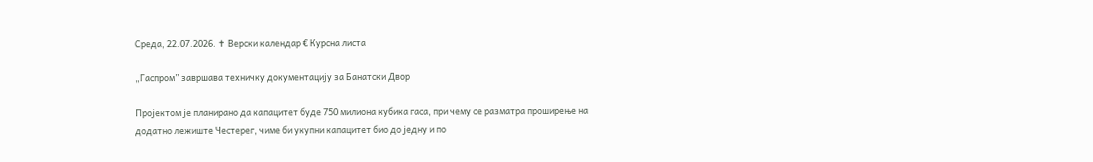Среда, 22.07.2026. ✝ Верски календар € Курсна листа

„Гаспром” завршава техничку документацију за Банатски Двор

Пројектом је планирано да капацитет буде 750 милиона кубика гаса, при чему се разматра проширење на додатно лежиште Честерег, чиме би укупни капацитет био до једну и по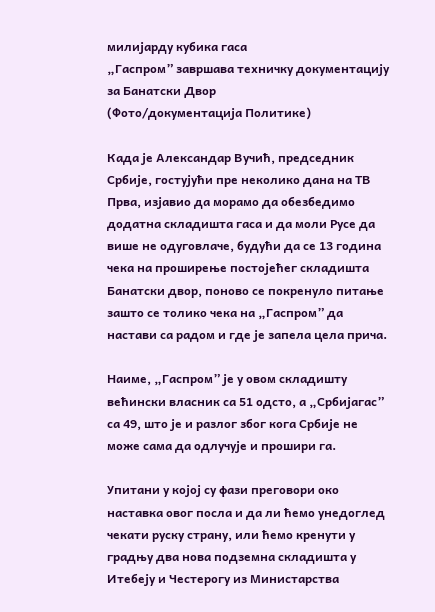милијарду кубика гаса
„Гаспром” завршава техничку документацију за Банатски Двор
(Фото/документација Политике)

Када је Александар Вучић, председник Србије, гостујући пре неколико дана на ТВ Прва, изјавио да морамо да обезбедимо додатна складишта гаса и да моли Русе да више не одуговлаче, будући да се 13 година чека на проширење постојећег складишта Банатски двор, поново се покренуло питање зашто се толико чека на „Гаспром” да настави са радом и где је запела цела прича.

Наиме, „Гаспром” је у овом складишту већински власник са 51 одсто, а „Србијагас” са 49, што је и разлог због кога Србије не може сама да одлучује и прошири га.

Упитани у којој су фази преговори око наставка овог посла и да ли ћемо унедоглед чекати руску страну, или ћемо кренути у градњу два нова подземна складишта у Итебеју и Честерогу из Министарства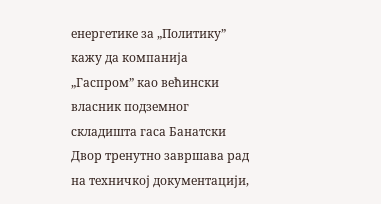енергетике за „Политику” кажу да компанија „Гаспром” као већински власник подземног складишта гаса Банатски Двор тренутно завршава рад на техничкој документацији,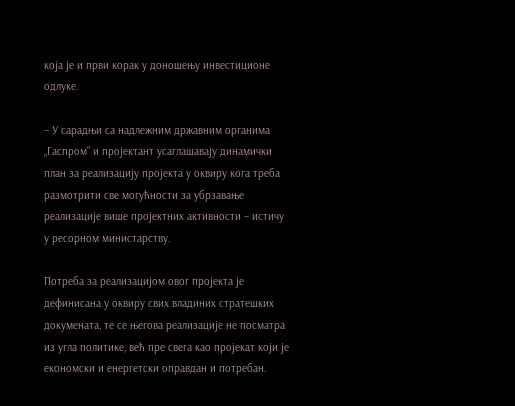која је и први корак у доношењу инвестиционе одлуке.

– У сарадњи са надлежним државним органима „Гаспром” и пројектант усаглашавају динамички план за реализацију пројекта у оквиру кога треба размотрити све могућности за убрзавање реализације више пројектних активности – истичу у ресорном министарству.

Потреба за реализацијом овог пројекта је дефинисана у оквиру свих владиних стратешких докумената, те се његова реализације не посматра из угла политике, већ пре свега као пројекат који је економски и енергетски оправдан и потребан.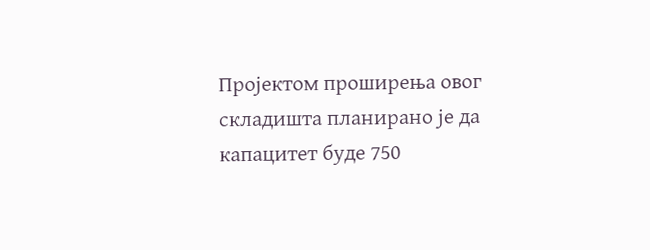Пројектом проширења овог складишта планирано је да капацитет буде 750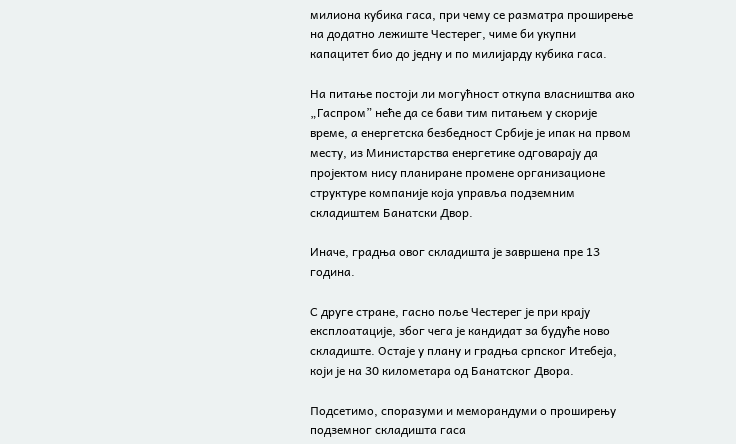милиона кубика гаса, при чему се разматра проширење на додатно лежиште Честерег, чиме би укупни капацитет био до једну и по милијарду кубика гаса.

На питање постоји ли могућност откупа власништва ако „Гаспром” неће да се бави тим питањем у скорије време, а енергетска безбедност Србије је ипак на првом месту, из Министарства енергетике одговарају да пројектом нису планиране промене организационе структуре компаније која управља подземним складиштем Банатски Двор.

Иначе, градња овог складишта је завршена пре 13 година.

С друге стране, гасно поље Честерег је при крају експлоатације, због чега је кандидат за будуће ново складиште. Остаје у плану и градња српског Итебеја, који је на 30 километара од Банатског Двора.

Подсетимо, споразуми и меморандуми о проширењу подземног складишта гаса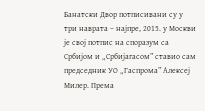Банатски Двор потписивани су у три наврата – најпре, 2015. у Москви је свој потпис на споразум са Србијом и „Србијагасом” ставио сам председник УО „Гаспрома” Алексеј Милер. Према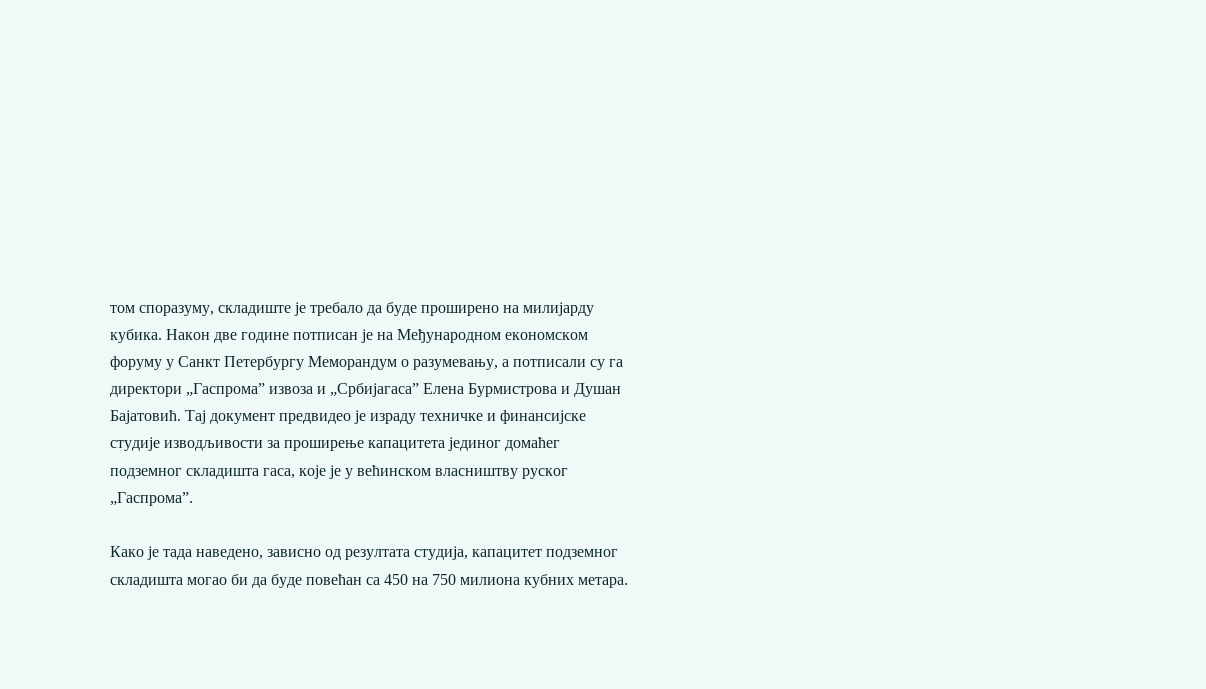том споразуму, складиште је требало да буде проширено на милијарду кубика. Након две године потписан је на Међународном економском форуму у Санкт Петербургу Меморандум о разумевању, а потписали су га директори „Гаспрома” извоза и „Србијагаса” Елена Бурмистрова и Душан Бајатовић. Тај документ предвидео је израду техничке и финансијске студије изводљивости за проширење капацитета јединог домаћег подземног складишта гаса, које је у већинском власништву руског „Гаспрома”.

Како је тада наведено, зависно од резултата студија, капацитет подземног складишта могао би да буде повећан са 450 на 750 милиона кубних метара.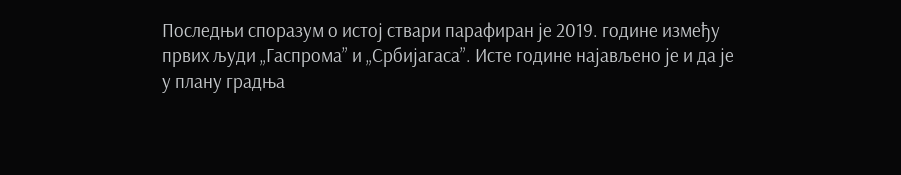Последњи споразум о истој ствари парафиран је 2019. године између првих људи „Гаспрома” и „Србијагаса”. Исте године најављено је и да је у плану градња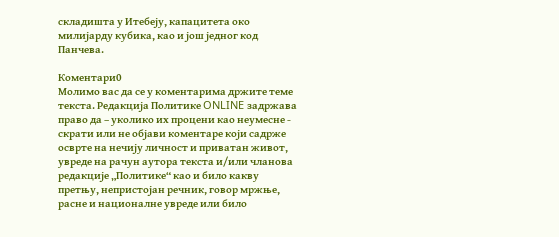складишта у Итебеју, капацитета око милијарду кубика, као и још једног код Панчева.

Коментари0
Молимо вас да се у коментарима држите теме текста. Редакција Политике ONLINE задржава право да – уколико их процени као неумесне - скрати или не објави коментаре који садрже осврте на нечију личност и приватан живот, увреде на рачун аутора текста и/или чланова редакције „Политике“ као и било какву претњу, непристојан речник, говор мржње, расне и националне увреде или било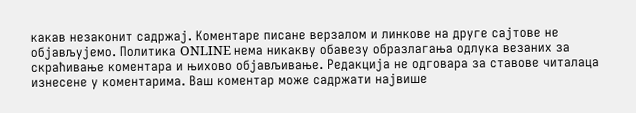какав незаконит садржај. Коментаре писане верзалом и линкове на друге сајтове не објављујемо. Политика ONLINE нема никакву обавезу образлагања одлука везаних за скраћивање коментара и њихово објављивање. Редакција не одговара за ставове читалаца изнесене у коментарима. Ваш коментар може садржати највише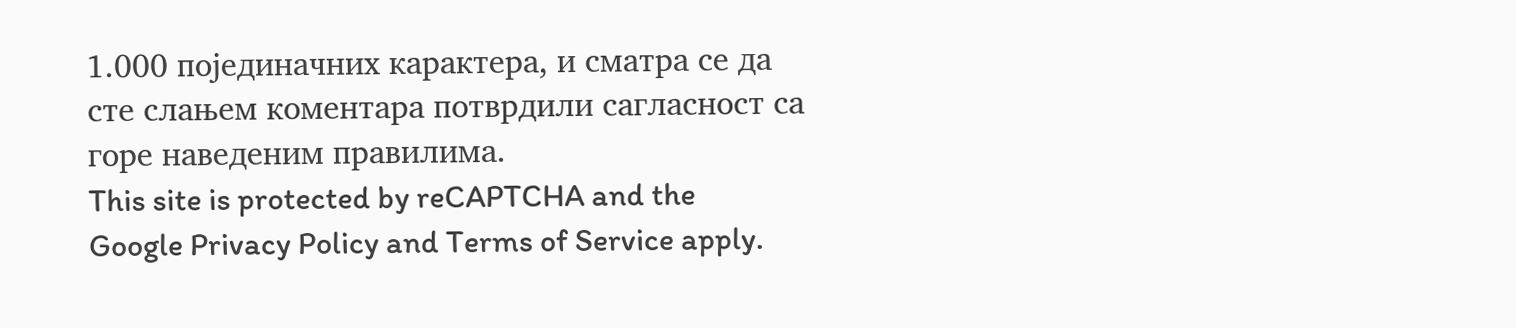1.000 појединачних карактера, и сматра се да сте слањем коментара потврдили сагласност са горе наведеним правилима.
This site is protected by reCAPTCHA and the Google Privacy Policy and Terms of Service apply.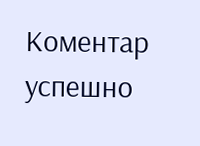Комeнтар успeшно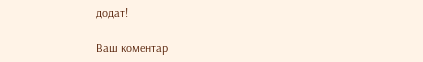додат!

Ваш комeнтар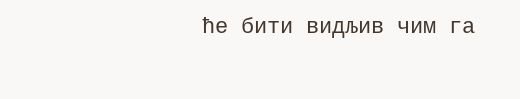ћe бити видљив чим га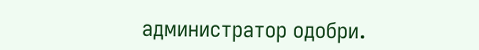администратор одобри.